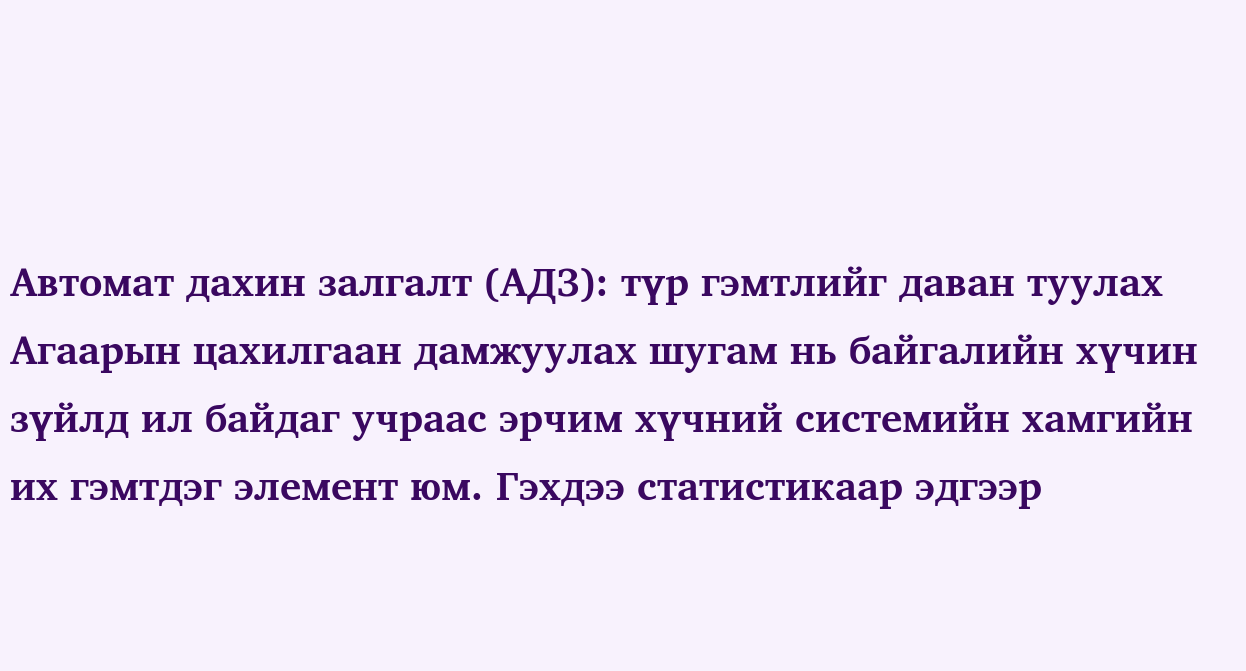Автомат дахин залгалт (АДЗ): түр гэмтлийг даван туулах
Агаарын цахилгаан дамжуулах шугам нь байгалийн хүчин зүйлд ил байдаг учраас эрчим хүчний системийн хамгийн их гэмтдэг элемент юм. Гэхдээ статистикаар эдгээр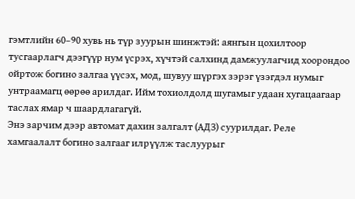гэмтлийн 60–90 хувь нь түр зуурын шинжтэй: аянгын цохилтоор тусгаарлагч дээгүүр нум үсрэх, хүчтэй салхинд дамжуулагчид хоорондоо ойртож богино залгаа үүсэх, мод, шувуу шүргэх зэрэг үзэгдэл нумыг унтраамагц өөрөө арилдаг. Ийм тохиолдолд шугамыг удаан хугацаагаар таслах ямар ч шаардлагагүй.
Энэ зарчим дээр автомат дахин залгалт (АДЗ) суурилдаг. Реле хамгаалалт богино залгааг илрүүлж таслуурыг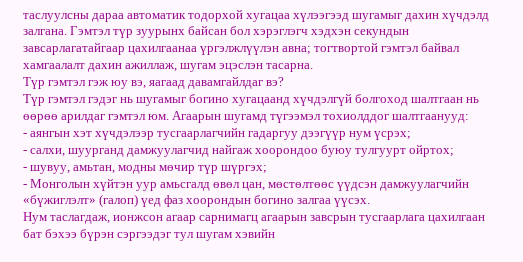таслуулсны дараа автоматик тодорхой хугацаа хүлээгээд шугамыг дахин хүчдэлд залгана. Гэмтэл түр зуурынх байсан бол хэрэглэгч хэдхэн секундын завсарлагатайгаар цахилгаанаа үргэлжлүүлэн авна; тогтвортой гэмтэл байвал хамгаалалт дахин ажиллаж, шугам эцэслэн тасарна.
Түр гэмтэл гэж юу вэ, яагаад давамгайлдаг вэ?
Түр гэмтэл гэдэг нь шугамыг богино хугацаанд хүчдэлгүй болгоход шалтгаан нь өөрөө арилдаг гэмтэл юм. Агаарын шугамд түгээмэл тохиолддог шалтгаанууд:
- аянгын хэт хүчдэлээр тусгаарлагчийн гадаргуу дээгүүр нум үсрэх;
- салхи, шуурганд дамжуулагчид найгаж хоорондоо буюу тулгуурт ойртох;
- шувуу, амьтан, модны мөчир түр шүргэх;
- Монголын хүйтэн уур амьсгалд өвөл цан, мөстөлтөөс үүдсэн дамжуулагчийн «бүжиглэлт» (галоп) үед фаз хоорондын богино залгаа үүсэх.
Нум таслагдаж, ионжсон агаар сарнимагц агаарын завсрын тусгаарлага цахилгаан бат бэхээ бүрэн сэргээдэг тул шугам хэвийн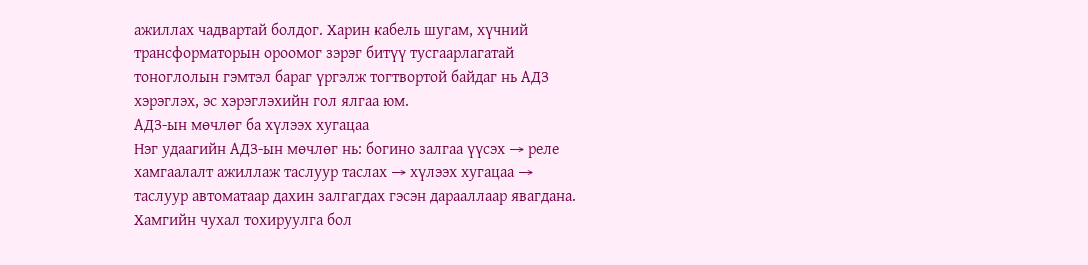ажиллах чадвартай болдог. Харин кабель шугам, хүчний трансформаторын ороомог зэрэг битүү тусгаарлагатай тоноглолын гэмтэл бараг үргэлж тогтвортой байдаг нь АДЗ хэрэглэх, эс хэрэглэхийн гол ялгаа юм.
АДЗ-ын мөчлөг ба хүлээх хугацаа
Нэг удаагийн АДЗ-ын мөчлөг нь: богино залгаа үүсэх → реле хамгаалалт ажиллаж таслуур таслах → хүлээх хугацаа → таслуур автоматаар дахин залгагдах гэсэн дарааллаар явагдана. Хамгийн чухал тохируулга бол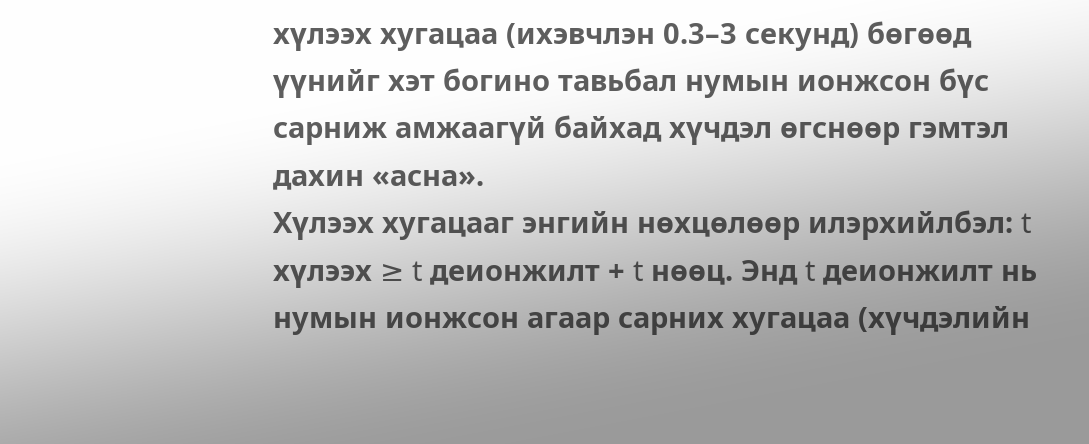хүлээх хугацаа (ихэвчлэн 0.3–3 секунд) бөгөөд үүнийг хэт богино тавьбал нумын ионжсон бүс сарниж амжаагүй байхад хүчдэл өгснөөр гэмтэл дахин «асна».
Хүлээх хугацааг энгийн нөхцөлөөр илэрхийлбэл: t хүлээх ≥ t деионжилт + t нөөц. Энд t деионжилт нь нумын ионжсон агаар сарних хугацаа (хүчдэлийн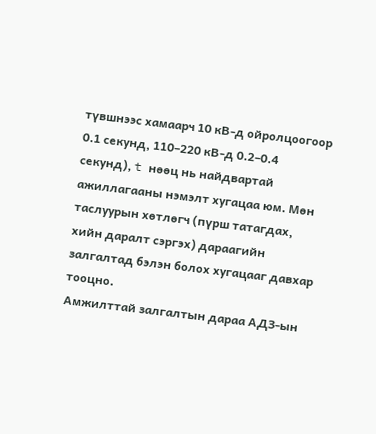түвшнээс хамаарч 10 кВ-д ойролцоогоор 0.1 секунд, 110–220 кВ-д 0.2–0.4 секунд), t нөөц нь найдвартай ажиллагааны нэмэлт хугацаа юм. Мөн таслуурын хөтлөгч (пүрш татагдах, хийн даралт сэргэх) дараагийн залгалтад бэлэн болох хугацааг давхар тооцно.
Амжилттай залгалтын дараа АДЗ-ын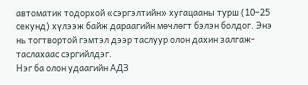автоматик тодорхой «сэргэлтийн» хугацааны турш (10–25 секунд) хүлээж байж дараагийн мөчлөгт бэлэн болдог. Энэ нь тогтвортой гэмтэл дээр таслуур олон дахин залгаж-таслахаас сэргийлдэг.
Нэг ба олон удаагийн АДЗ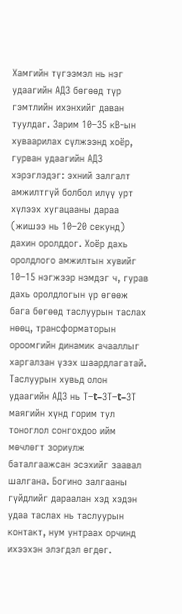Хамгийн түгээмэл нь нэг удаагийн АДЗ бөгөөд түр гэмтлийн ихэнхийг даван туулдаг. Зарим 10–35 кВ-ын хуваарилах сүлжээнд хоёр, гурван удаагийн АДЗ хэрэглэдэг: эхний залгалт амжилтгүй болбол илүү урт хүлээх хугацааны дараа (жишээ нь 10–20 секунд) дахин оролддог. Хоёр дахь оролдлого амжилтын хувийг 10–15 нэгжээр нэмдэг ч, гурав дахь оролдлогын үр өгөөж бага бөгөөд таслуурын таслах нөөц, трансформаторын ороомгийн динамик ачааллыг харгалзан үзэх шаардлагатай.
Таслуурын хувьд олон удаагийн АДЗ нь Т–t–ЗТ–t–ЗТ маягийн хүнд горим тул тоноглол сонгохдоо ийм мөчлөгт зориулж баталгаажсан эсэхийг заавал шалгана. Богино залгааны гүйдлийг дараалан хэд хэдэн удаа таслах нь таслуурын контакт, нум унтраах орчинд ихээхэн элэгдэл өгдөг.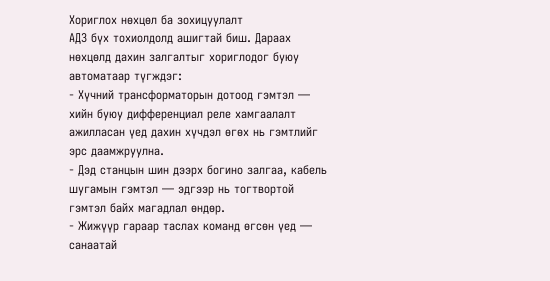Хориглох нөхцөл ба зохицуулалт
АДЗ бүх тохиолдолд ашигтай биш. Дараах нөхцөлд дахин залгалтыг хориглодог буюу автоматаар түгждэг:
- Хүчний трансформаторын дотоод гэмтэл — хийн буюу дифференциал реле хамгаалалт ажилласан үед дахин хүчдэл өгөх нь гэмтлийг эрс даамжруулна.
- Дэд станцын шин дээрх богино залгаа, кабель шугамын гэмтэл — эдгээр нь тогтвортой гэмтэл байх магадлал өндөр.
- Жижүүр гараар таслах команд өгсөн үед — санаатай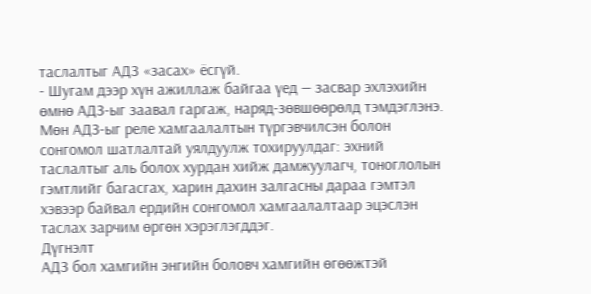таслалтыг АДЗ «засах» ёсгүй.
- Шугам дээр хүн ажиллаж байгаа үед — засвар эхлэхийн өмнө АДЗ-ыг заавал гаргаж, наряд-зөвшөөрөлд тэмдэглэнэ.
Мөн АДЗ-ыг реле хамгаалалтын түргэвчилсэн болон сонгомол шатлалтай уялдуулж тохируулдаг: эхний таслалтыг аль болох хурдан хийж дамжуулагч, тоноглолын гэмтлийг багасгах, харин дахин залгасны дараа гэмтэл хэвээр байвал ердийн сонгомол хамгаалалтаар эцэслэн таслах зарчим өргөн хэрэглэгддэг.
Дүгнэлт
АДЗ бол хамгийн энгийн боловч хамгийн өгөөжтэй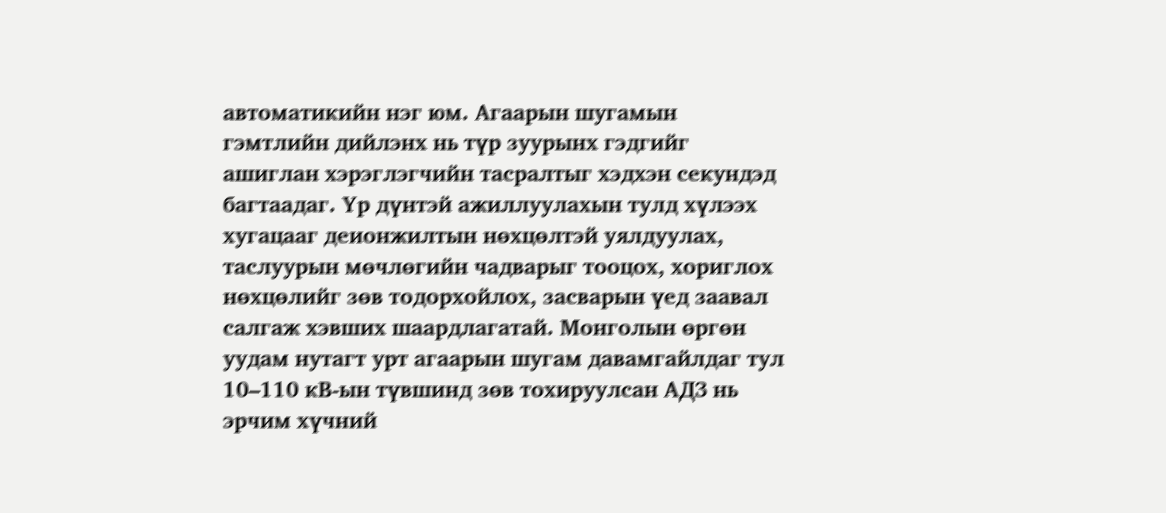автоматикийн нэг юм. Агаарын шугамын гэмтлийн дийлэнх нь түр зуурынх гэдгийг ашиглан хэрэглэгчийн тасралтыг хэдхэн секундэд багтаадаг. Үр дүнтэй ажиллуулахын тулд хүлээх хугацааг деионжилтын нөхцөлтэй уялдуулах, таслуурын мөчлөгийн чадварыг тооцох, хориглох нөхцөлийг зөв тодорхойлох, засварын үед заавал салгаж хэвших шаардлагатай. Монголын өргөн уудам нутагт урт агаарын шугам давамгайлдаг тул 10–110 кВ-ын түвшинд зөв тохируулсан АДЗ нь эрчим хүчний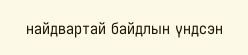найдвартай байдлын үндсэн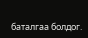баталгаа болдог.